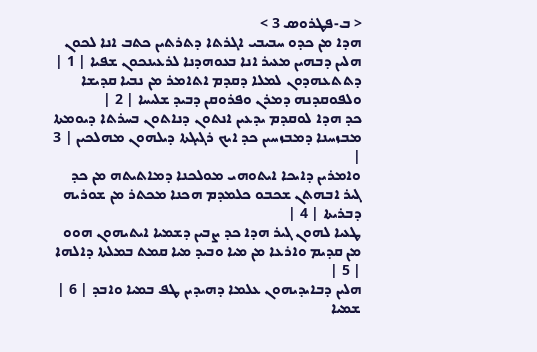< ܒ-ܦܛܪܘܣ 3 >
ܗܕܐ ܡܢ ܟܕܘ ܚܒܝܒܝ ܐܓܪܬܐ ܕܬܪܬܝܢ ܟܬܒ ܐܢܐ ܠܟܘܢ ܗܠܝܢ ܕܒܗܝܢ ܡܥܝܪ ܐܢܐ ܒܥܘܗܕܢܐ ܠܪܥܝܢܟܘܢ ܫܦܝܐ | 1 |
ܕܬܬܥܗܕܘܢ ܠܡܠܐ ܕܩܕܡ ܐܬܐܡܪ ܡܢ ܢܒܝܐ ܩܕܝܫܐ ܘܠܦܘܩܕܢܗ ܕܡܪܢ ܘܦܪܘܩܢ ܕܒܝܕ ܫܠܝܚܐ | 2 |
ܟܕ ܗܕܐ ܠܘܩܕܡ ܝܕܥܝܢ ܐܢܬܘܢ ܕܢܐܬܘܢ ܒܚܪܬܐ ܕܝܘܡܬܐ ܡܒܙܚܢܐ ܕܡܒܙܚܝܢ ܟܕ ܐܝܟ ܪܓܝܓܬܐ ܕܝܠܗܘܢ ܡܗܠܟܝܢ | 3 |
ܘܐܡܪܝܢ ܕܐܝܟܐ ܐܝܬܘܗܝ ܡܘܠܟܢܐ ܕܡܐܬܝܬܗ ܡܢ ܟܕ ܓܝܪ ܐܒܗܬܢ ܫܟܒܘ ܟܠܡܕܡ ܗܟܢܐ ܡܟܬܪ ܡܢ ܫܘܪܝܗ ܕܒܪܝܬܐ | 4 |
ܛܥܝܐ ܠܗܘܢ ܓܝܪ ܗܕܐ ܟܕ ܨܒܝܢ ܕܫܡܝܐ ܐܝܬܝܗܘܢ ܗܘܘ ܡܢ ܩܕܝܡ ܘܐܪܥܐ ܡܢ ܡܝܐ ܘܒܝܕ ܡܝܐ ܩܡܬ ܒܡܠܬܐ ܕܐܠܗܐ | 5 |
ܗܠܝܢ ܕܒܐܝܕܝܗܘܢ ܥܠܡܐ ܕܗܝܕܝܢ ܛܦ ܒܡܝܐ ܘܐܒܕ | 6 |
ܫܡܝܐ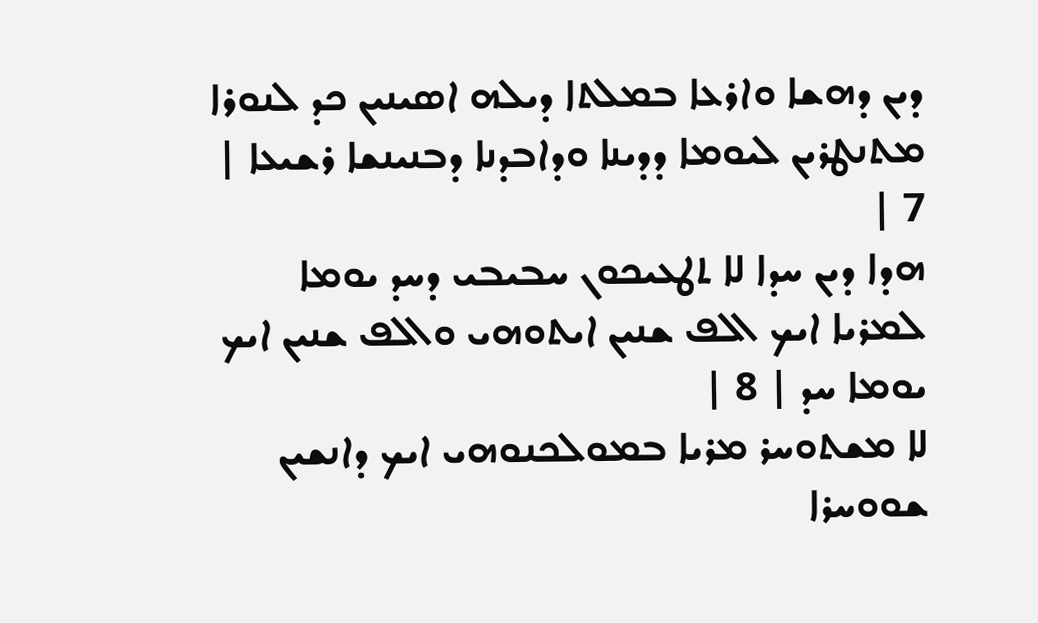ܕܝܢ ܕܗܫܐ ܘܐܪܥܐ ܒܡܠܬܐ ܕܝܠܗ ܐܤܝܢܝܢ ܟܕ ܠܢܘܪܐ ܡܬܢܛܪܝܢ ܠܝܘܡܐ ܕܕܝܢܐ ܘܕܐܒܕܢܐ ܕܒܢܝܢܫܐ ܪܫܝܥܐ | 7 |
ܗܕܐ ܕܝܢ ܚܕܐ ܠܐ ܬܛܥܝܟܘܢ ܚܒܝܒܝ ܕܚܕ ܝܘܡܐ ܠܡܪܝܐ ܐܝܟ ܐܠܦ ܫܢܝܢ ܐܝܬܘܗܝ ܘܐܠܦ ܫܢܝܢ ܐܝܟ ܝܘܡܐ ܚܕ | 8 |
ܠܐ ܡܫܬܘܚܪ ܡܪܝܐ ܒܡܘܠܟܢܘܗܝ ܐܝܟ ܕܐܢܫܝܢ ܫܘܘܚܪܐ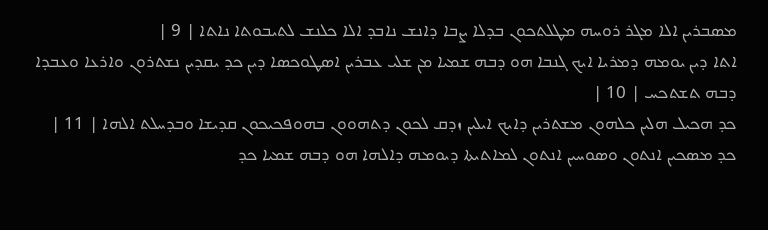ܡܤܒܪܝܢ ܐܠܐ ܡܓܪ ܪܘܚܗ ܡܛܠܬܟܘܢ ܒܕܠܐ ܨܒܐ ܕܐܢܫ ܢܐܒܕ ܐܠܐ ܟܠܢܫ ܠܬܝܒܘܬܐ ܢܐܬܐ | 9 |
ܐܬܐ ܕܝܢ ܝܘܡܗ ܕܡܪܝܐ ܐܝܟ ܓܢܒܐ ܗܘ ܕܒܗ ܫܡܝܐ ܡܢ ܫܠܝ ܥܒܪܝܢ ܐܤܛܘܟܤܐ ܕܝܢ ܟܕ ܝܩܕܝܢ ܢܫܬܪܘܢ ܘܐܪܥܐ ܘܥܒܕܐ ܕܒܗ ܬܫܬܟܚ | 10 |
ܟܕ ܗܟܝܠ ܗܠܝܢ ܟܠܗܘܢ ܡܫܬܪܝܢ ܕܐܝܟ ܐܝܠܝܢ ܙܕܩ ܠܟܘܢ ܕܬܗܘܘܢ ܒܗܘܦܟܝܟܘܢ ܩܕܝܫܐ ܘܒܕܚܠܬ ܐܠܗܐ | 11 |
ܟܕ ܡܤܟܝܢ ܐܢܬܘܢ ܘܤܘܚܝܢ ܐܢܬܘܢ ܠܡܐܬܝܬܐ ܕܝܘܡܗ ܕܐܠܗܐ ܗܘ ܕܒܗ ܫܡܝܐ ܟܕ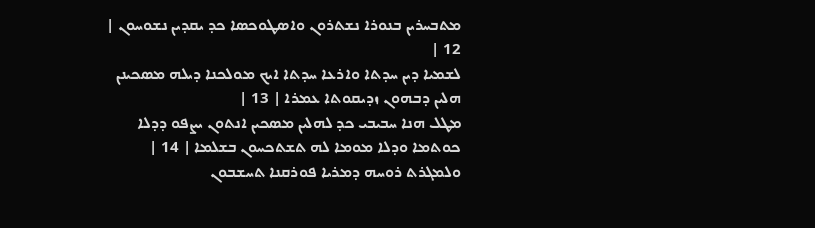ܡܬܒܚܪܝܢ ܒܢܘܪܐ ܢܫܬܪܘܢ ܘܐܤܛܘܟܤܐ ܟܕ ܝܩܕܝܢ ܢܫܘܚܘܢ | 12 |
ܠܫܡܝܐ ܕܝܢ ܚܕܬܐ ܘܐܪܥܐ ܚܕܬܐ ܐܝܟ ܡܘܠܟܢܐ ܕܝܠܗ ܡܤܟܝܢܢ ܗܠܝܢ ܕܒܗܘܢ ܙܕܝܩܘܬܐ ܥܡܪܐ | 13 |
ܡܛܠ ܗܢܐ ܚܒܝܒܝ ܟܕ ܠܗܠܝܢ ܡܤܟܝܢ ܐܢܬܘܢ ܝܨܦܘ ܕܕܠܐ ܟܘܬܡܐ ܘܕܠܐ ܡܘܡܐ ܠܗ ܬܫܬܟܚܘܢ ܒܫܠܡܐ | 14 |
ܘܠܡܓܪܬ ܪܘܚܗ ܕܡܪܝܐ ܦܘܪܩܢܐ ܬܚܫܒܘܢ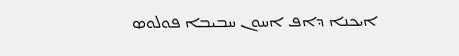ܐܝܟܢܐ ܕܐܦ ܐܚܘܢ ܚܒܝܒܐ ܦܘܠܘܤ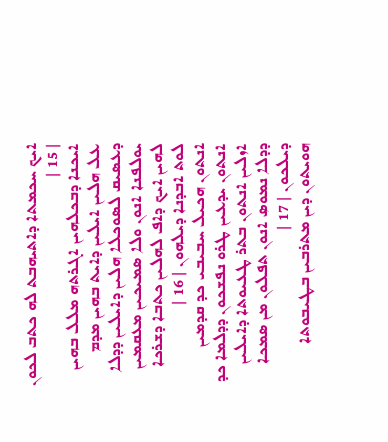ܐܝܟ ܚܟܡܬܐ ܕܐܬܝܗܒܬ ܠܗ ܟܬܒ ܠܟܘܢ | 15 |
ܐܝܟܢܐ ܕܒܟܠܗܝܢ ܐܓܪܬܗ ܡܠܠ ܒܗܝܢ ܥܠ ܗܠܝܢ ܐܝܠܝܢ ܕܐܝܬ ܒܗܝܢ ܡܕܡ ܕܥܤܝܩ ܠܤܘܟܠܐ ܗܠܝܢ ܕܐܝܠܝܢ ܕܕܠܐ ܝܘܠܦܢܐ ܐܢܘܢ ܘܠܐ ܤܡܝܟܝܢ ܡܥܩܡܝܢ ܠܗܝܢ ܐܝܟ ܕܐܦ ܠܗܠܝܢ ܟܬܒܐ ܕܫܪܟܐ ܠܘܬ ܐܒܕܢܐ ܕܝܠܗܘܢ | 16 |
ܐܢܬܘܢ ܗܟܝܠ ܚܒܝܒܝ ܟܕ ܩܕܡܝܢ ܐܢܬܘܢ ܝܕܥܝܢ ܛܪܘ ܢܦܫܟܘܢ ܕܕܠܡܐ ܟܕ ܐܙܠܝܢ ܐܢܬܘܢ ܒܬܪ ܛܥܝܘܬܐ ܕܐܝܠܝܢ ܕܕܠܐ ܢܡܘܤ ܐܢܘܢ ܬܦܠܘܢ ܡܢ ܤܡܟܐ ܕܝܠܟܘܢ | 17 |
ܗܘܝܬܘܢ ܕܝܢ ܡܬܪܒܝܢ ܒܛܝܒܘܬܐ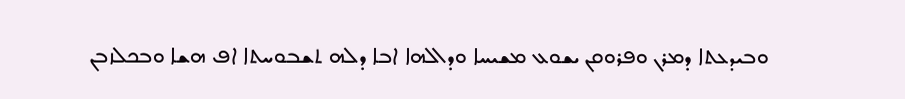ܘܒܝܕܥܬܐ ܕܡܪܢ ܘܦܪܘܩܢ ܝܫܘܥ ܡܫܝܚܐ ܘܕܐܠܗܐ ܐܒܐ ܕܠܗ ܬܫܒܘܚܬܐ ܐܦ ܗܫܐ ܘܒܟܠܙܒܢ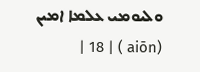ܘܠܝܘܡܝ ܥܠܡܐ ܐܡܝܢ (aiōn ) | 18 |